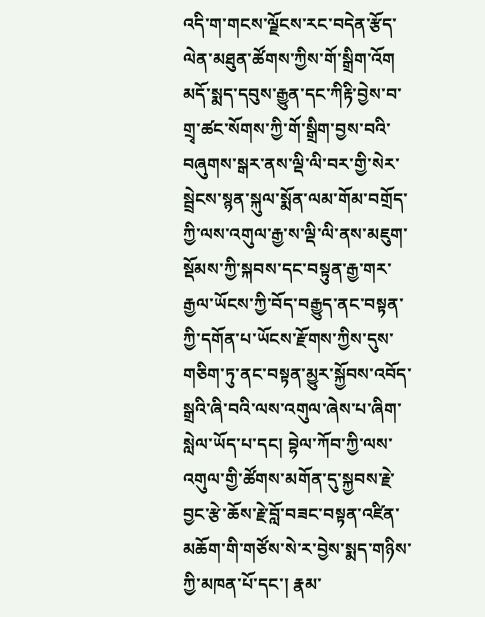འདི་ག་གངས་ལྗོངས་རང་བདེན་རྩོད་ལེན་མཐུན་ཚོགས་ཀྱིས་གོ་སྒྲིག་འོག མདོ་སྨད་དབུས་རྒྱུན་དང་ཀིརྟི་བྱེས་བ་གྲྭ་ཚང་སོགས་ཀྱི་གོ་སྒྲིག་བྱས་བའི་བཞུགས་སྒར་ནས་ལྡི་ལི་བར་གྱི་སེར་སྦྲེངས་སྙན་སྐུལ་སྨོན་ལམ་གོམ་བགྲོད་ཀྱི་ལས་འགུལ་རྒྱ་ས་ལྡི་ལི་ནས་མཇུག་སྡོམས་ཀྱི་སྐབས་དང་བསྟུན་རྒྱ་གར་རྒྱལ་ཡོངས་ཀྱི་བོད་བརྒྱུད་ནང་བསྟན་ཀྱི་དགོན་པ་ཡོངས་རྫོགས་ཀྱིས་དུས་གཅིག་ཏུ་ནང་བསྟན་མྱུར་སྐྱོབས་འབོད་སྒྲའི་ཞི་བའི་ལས་འགུལ་ཞེས་པ་ཞིག་སླེལ་ཡོད་པ་དང། བྷེལ་ཀོབ་ཀྱི་ལས་འགུལ་གྱི་ཚོགས་མགོན་དུ་སྐྱབས་རྗེ་བྱང་རྩེ་ཆོས་རྗེ་བློ་བཟང་བསྟན་འཛིན་མཆོག་གི་གཙོས་སེ་ར་བྱེས་སྨད་གཉིས་ཀྱི་མཁན་པོ་དང་། རྣམ་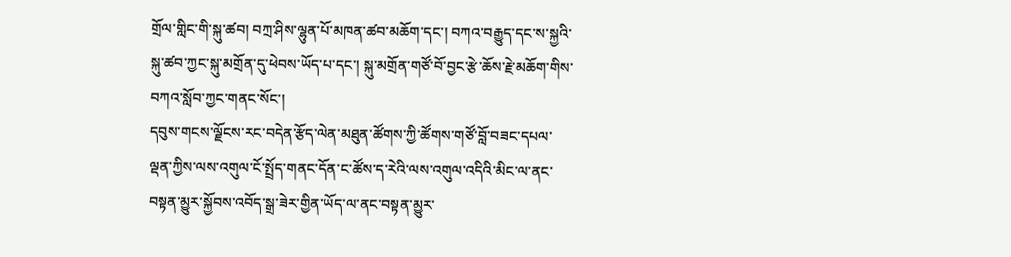གྲོལ་གླིང་གི་སྐུ་ཚབ། བཀྲ་ཤིས་ལྷུན་པོ་མཁན་ཚབ་མཆོག་དང་། བཀའ་བརྒྱུད་དང་ས་སྐྱའི་སྐུ་ཚབ་ཀྱང་སྐུ་མགྲོན་དུ་ཕེབས་ཡོད་པ་དང་། སྐུ་མགྲོན་གཙོ་བོ་བྱང་རྩེ་ཆོས་རྗེ་མཆོག་གིས་བཀའ་སློབ་ཀྱང་གནང་སོང་།
དབུས་གངས་ལྗོངས་རང་བདེན་རྩོད་ལེན་མཐུན་ཚོགས་ཀྱི་ཚོགས་གཙོ་བློ་བཟང་དཔལ་ལྡན་ཀྱིས་ལས་འགུལ་ངོ་སྤྲོད་གནང་དོན་ང་ཚོས་ད་རེའི་ལས་འགུལ་འདིའི་མིང་ལ་ནང་བསྟན་མྱུར་སྐྱོབས་འབོད་སྒྲ་ཟེར་གྱིན་ཡོད་ལ་ནང་བསྟན་མྱུར་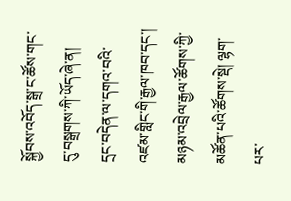སྐྱོབས་འབོད་སྒྲ་ང་ཚོས་གང་དུ་བསྒྲགས་ཀི་ཡོད་ཞེ་ན། དྲང་བདེན་ལ་དགའ་བའི་འཛམ་གླིང་གི་རྒྱལ་ཁབ་དང་། མཉམ་འབྲེལ་རྒྱལ་ཚོགས་ཀྱི་མཚོན་པའི་ཚོགས་སྡེ། ལྷག་པར་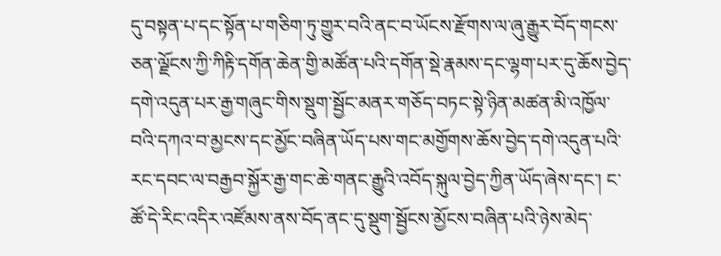དུ་བསྟན་པ་དང་སྟོན་པ་གཅིག་ཏུ་གྱུར་བའི་ནང་བ་ཡོངས་རྫོགས་ལ་ཞུ་རྒྱུར་བོད་གངས་ཅན་ལྗོངས་ཀྱི་ཀིརྟི་དགོན་ཆེན་གྱི་མཚོན་པའི་དགོན་སྡེ་རྣམས་དང་ལྷག་པར་དུ་ཆོས་བྱེད་དགེ་འདུན་པར་རྒྱ་གཞུང་གིས་སྡུག་སྦྱོང་མནར་གཅོད་བཏང་སྟེ་ཉིན་མཚན་མི་འཁྱོལ་བའི་དཀའ་བ་མྱངས་དང་མྱོང་བཞིན་ཡོད་པས་གང་མགྱོགས་ཆོས་བྱེད་དགེ་འདུན་པའི་རང་དབང་ལ་བརྒྱབ་སྐྱོར་རྒྱ་གང་ཆེ་གནང་རྒྱུའི་འབོད་སྐུལ་བྱེད་ཀྱིན་ཡོད་ཞེས་དང་། ང་ཚོ་དེ་རིང་འདིར་འཛོམས་ནས་བོད་ནང་དུ་སྡུག་སྦྱོངས་མྱོངས་བཞིན་པའི་ཉེས་མེད་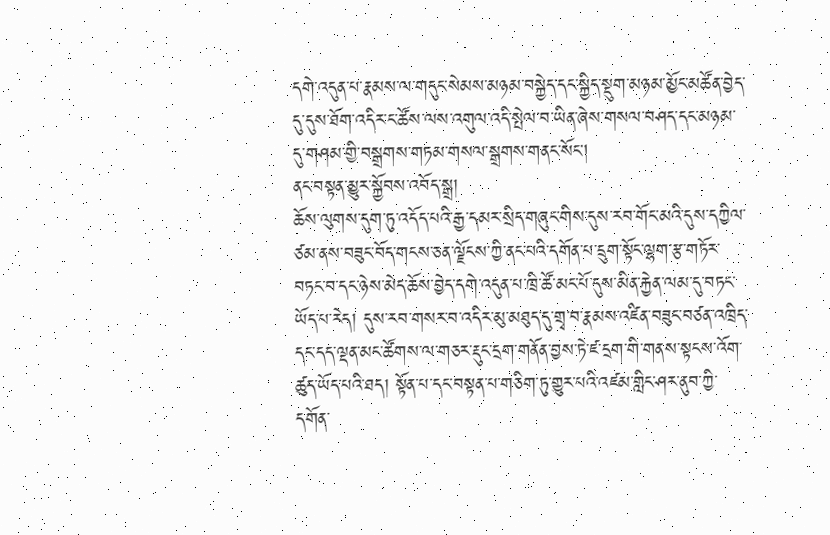དགེ་འདུན་པ་རྣམས་ལ་གདུང་སེམས་མཉམ་བསྐྱེད་དང་སྐྱིད་སྡུག་མཉམ་མྱོང་མཚོན་བྱེད་དུ་དུས་ཐོག་འདིར་ང་ཚོས་ལས་འགུལ་འདི་སྤེལ་བ་ཡིན་ཞེས་གསལ་བཤད་དང་མཉམ་དུ་གཤམ་གྱི་བསྒྲགས་གཏམ་གསལ་སྒྲགས་གནང་སོང།
ནང་བསྟན་མྱུར་སྐྱོབས་འབོད་སྒྲ།
ཆོས་ལུགས་དུག་ཏུ་འདོད་པའི་རྒྱ་དམར་སྲིད་གཞུང་གིས་དུས་རབ་གོང་མའི་དུས་དཀྱིལ་ཙམ་ནས་བཟུང་བོད་གངས་ཅན་ལྗོངས་ཀྱི་ནང་པའི་དགོན་པ་དྲུག་སྟོང་ལྷག་རྩ་གཏོར་བཏང་བ་དང་ཉེས་མེད་ཆོས་བྱེད་དགེ་འདུན་པ་ཁྲི་ཚོ་མང་པོ་དུས་མིན་རྐྱེན་ལམ་དུ་བཏང་ཡོད་པ་རེད། དུས་རབ་གསར་བ་འདིར་མུ་མཐུད་དུ་གྲྭ་བ་རྣམས་འཛིན་བཟུང་བཙན་འཁྲིད་དང་དད་ལྡན་མང་ཚོགས་ལ་གཅར་རྡུང་དྲག་གནོན་བྱས་ཏེ་ཛ་དྲག་གི་གནས་སྟངས་འོག་ཚུད་ཡོད་པའི་ཐད། སྟོན་པ་དང་བསྟན་པ་གཅིག་ཏུ་གྱུར་པའི་འཛམ་གླིང་ཤར་ནུབ་ཀྱི་དགོན་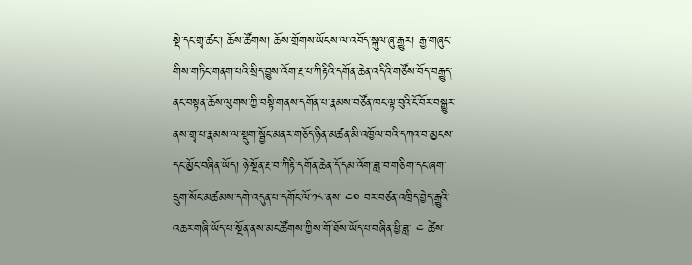སྡེ་དང་གྲྭ་ཚང་། ཆོས་ཚོགས། ཆོས་གྲོགས་ཡོངས་ལ་འབོད་སྐུལ་ཞུ་རྒྱུར། རྒྱ་གཞུང་གིས་གཏིང་གནག་པའི་སྲིད་བྱུས་འོག་རྔ་པ་ཀིརྟིའི་དགོན་ཆེན་འདིའི་གཙོས་བོད་བརྒྱུད་ནང་བསྟན་ཆོས་ལུགས་ཀྱི་བསྟི་གནས་དགོན་པ་རྣམས་བཙོན་ཁང་ལྟ་བུའི་ངོ་བོར་བསྒྱུར་ནས་གྲྭ་པ་རྣམས་ལ་སྡུག་སྦྱོང་མནར་གཅོད་ཉིན་མཚན་མི་འཁྱོལ་བའི་དཀའ་བ་མྱངས་དང་མྱོང་བཞིན་ཡོད། ཉེ་སྔོན་རྔ་བ་ཀིརྟི་དགོན་ཆེན་དོ་དམ་འོག་ཟླ་བ་གཅིག་དང་ཞག་དྲུག་སོང་མཚམས་དགེ་འདུན་པ་དགོང་ལོ་༡༨་ནས་ ༤༠ བར་བཙན་འཁྲིད་བྱེད་རྒྱུའི་འཆར་གཞི་ཡོད་པ་སྔོན་ནས་མང་ཚོགས་ཀྱིས་གོ་ཐོས་ཡོད་པ་བཞིན་ཕྱི་ཟླ་ ༤ ཚེས་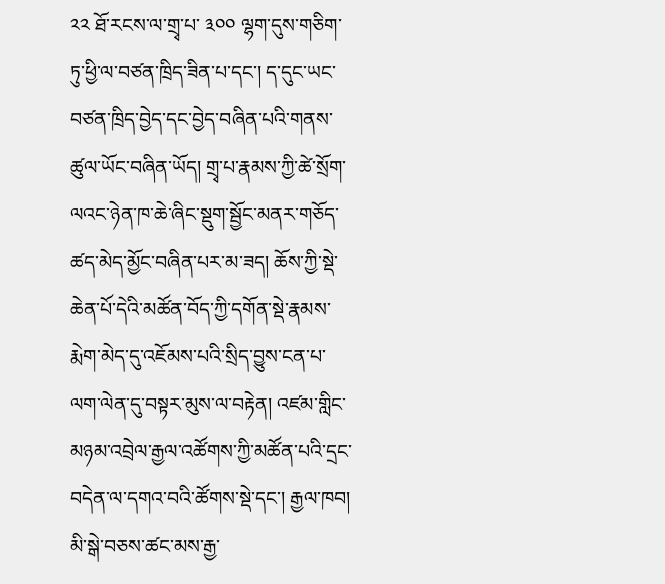༢༢ ཐོ་རངས་ལ་གྲྭ་པ་ ༣༠༠ ལྷག་དུས་གཅིག་ཏུ་ཕྱི་ལ་བཙན་ཁྲིད་ཟིན་པ་དང་། ད་དུང་ཡང་བཙན་ཁྲིད་བྱེད་དང་བྱེད་བཞིན་པའི་གནས་ཚུལ་ཡོང་བཞིན་ཡོད། གྲྭ་པ་རྣམས་ཀྱི་ཚེ་སྲོག་ལའང་ཉེན་ཁ་ཆེ་ཞིང་སྡུག་སྦྱོང་མནར་གཅོད་ཚད་མེད་མྱོང་བཞིན་པར་མ་ཟད། ཆོས་ཀྱི་སྡེ་ཆེན་པོ་དེའི་མཚོན་བོད་ཀྱི་དགོན་སྡེ་རྣམས་རྨེག་མེད་དུ་འཇོམས་པའི་སྲིད་བྱུས་ངན་པ་ལག་ལེན་དུ་བསྟར་མུས་ལ་བརྟེན། འཛམ་གླིང་མཉམ་འབྲེལ་རྒྱལ་འཚོགས་ཀྱི་མཚོན་པའི་དྲང་བདེན་ལ་དགའ་བའི་ཚོགས་སྡེ་དང་། རྒྱལ་ཁབ། མི་སྒེ་བཅས་ཚང་མས་རྒྱ་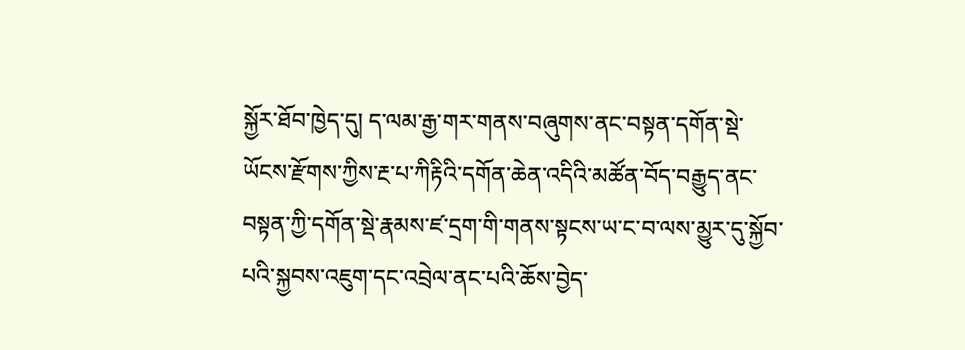སྐྱོར་ཐོབ་ཁྱེད་དུ། ད་ལམ་རྒྱ་གར་གནས་བཞུགས་ནང་བསྟན་དགོན་སྡེ་ཡོངས་རྫོགས་ཀྱིས་རྔ་པ་ཀིརྟིའི་དགོན་ཆེན་འདིའི་མཚོན་བོད་བརྒྱུད་ནང་བསྟན་ཀྱི་དགོན་སྡེ་རྣམས་ཛ་དྲག་གི་གནས་སྟངས་ཡ་ང་བ་ལས་མྱུར་དུ་སྐྱོབ་པའི་སྐྱབས་འཇུག་དང་འབྲེལ་ནང་པའི་ཆོས་བྱེད་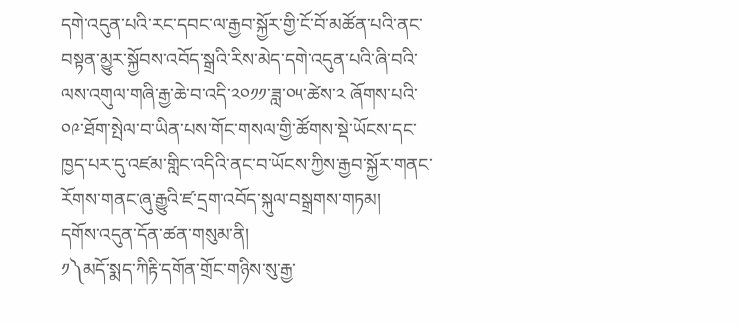དགེ་འདུན་པའི་རང་དབང་ལ་རྒྱབ་སྐྱོར་གྱི་ངོ་བོ་མཚོན་པའི་ནང་བསྟན་མྱུར་སྐྱོབས་འབོད་སྒྲའི་རིས་མེད་དགེ་འདུན་པའི་ཞི་བའི་ལས་འགུལ་གཞི་རྒྱ་ཆེ་བ་འདི་༢༠༡༡་ཟླ་༠༥་ཚེས་༢ ཞོགས་པའི་༠༩་ཐོག་སྤེལ་བ་ཡིན་པས་གོང་གསལ་གྱི་ཚོགས་སྡེ་ཡོངས་དང་ཁྱད་པར་དུ་འཛམ་གླིང་འདིའི་ནང་བ་ཡོངས་ཀྱིས་རྒྱབ་སྐྱོར་གནང་རོགས་གནང་ཞུ་རྒྱུའི་ཛ་དྲག་འབོད་སྐུལ་བསྒྲགས་གཏམ།
དགོས་འདུན་དོན་ཚན་གསུམ་ནི།
༡༽མདོ་སྨད་ཀིརྟི་དགོན་གྲོང་གཉིས་སུ་རྒྱ་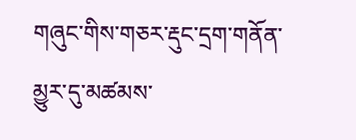གཞུང་གིས་གཅར་རྡུང་དྲག་གནོན་མྱུར་དུ་མཚམས་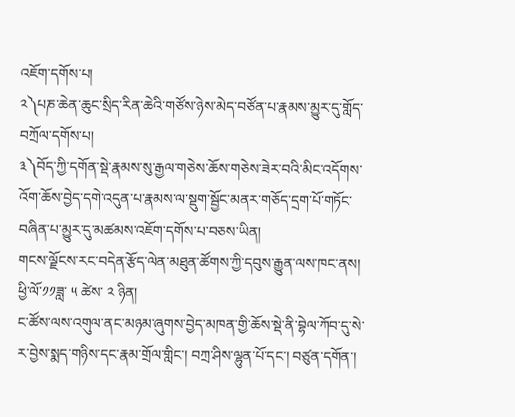འཇོག་དགོས་པ།
༢༽པཎ་ཆེན་ཆུང་སྲིད་རིན་ཆེའི་གཙོས་ཉེས་མེད་བཙོན་པ་རྣམས་མྱུར་དུ་གློད་བཀྲོལ་དགོས་པ།
༣༽བོད་ཀྱི་དགོན་སྡེ་རྣམས་སུ་རྒྱལ་གཅེས་ཆོས་གཅེས་ཟེར་བའི་མིང་འདོགས་འོག་ཆོས་བྱེད་དགེ་འདུན་པ་རྣམས་ལ་སྡུག་སྦྱོང་མནར་གཅོད་དྲག་པོ་གཏོང་བཞིན་པ་མྱུར་དུ་མཚམས་འཇོག་དགོས་པ་བཅས་ཡིན།
གངས་ལྗོངས་རང་བདེན་རྩོད་ལེན་མཐུན་ཚོགས་ཀྱི་དབུས་རྒྱུན་ལས་ཁང་ནས།
ཕྱི་ལོ་༡༡ཟླ་ ༥ ཚེས་ ༢ ཉིན།
ང་ཚོས་ལས་འགུལ་ནང་མཉམ་ཞུགས་བྱེད་མཁན་གྱི་ཆོས་སྡེ་ནི་བྷེལ་ཀོབ་དུ་སེ་ར་བྱེས་སྨད་གཉིས་དང་རྣམ་གྲོལ་གླིང་། བཀྲ་ཤིས་ལྷུན་པོ་དང་། བཙུན་དགོན་།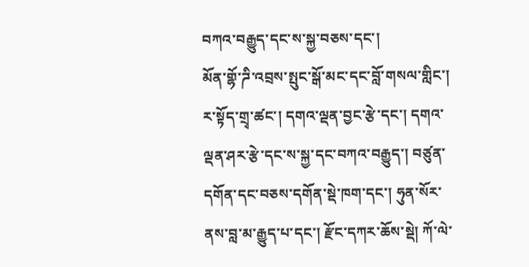བཀའ་བརྒྱུད་དང་ས་སྐྱ་བཅས་དང་།
མོན་གྷོ་ཌི་འབྲས་སྤུང་སྒོ་མང་དང་བློ་གསལ་གླིང་། ར་སྟོད་གྲྭ་ཚང་། དགའ་ལྡན་བྱང་རྩེ་དང་། དགའ་ལྡན་ཤར་རྩེ་དང་ས་སྐྱ་དང་བཀའ་བརྒྱུད་། བཙུན་དགོན་དང་བཅས་དགོན་སྡེ་ཁག་དང་། ཧུན་སོར་ནས་བླ་མ་རྒྱུད་པ་དང་། རྫོང་དཀར་ཆོས་སྡེ། ཀོ་ལེ་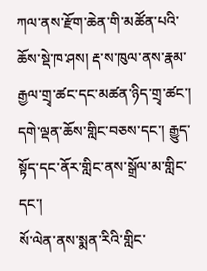ཀལ་ནས་རྫོག་ཆེན་གི་མཚོན་པའི་ཆོས་སྡེ་ཁ་ཤས། རྡ་ས་ཁུལ་ནས་རྣམ་རྒྱལ་གྲྭ་ཚང་དང་མཚན་ཉིད་གྲྭ་ཚང་། དགེ་ལྡན་ཆོས་གླིང་བཅས་དང་། རྒྱུད་སྟོད་དང་ནོར་གླིང་ནས་སྒྲོལ་མ་གླིང་དང་།
སོ་ལེན་ནས་སྨན་རིའི་གླིང་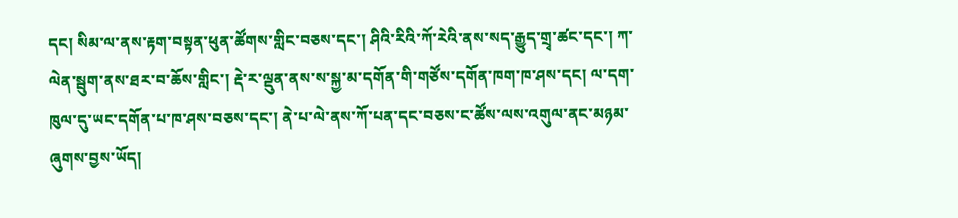དང། སིམ་ལ་ནས་རྟག་བསྟན་ཕུན་ཚོགས་གླིང་བཅས་དང་། ཤིའི་རིའི་ཀོ་རེའི་ནས་སད་རྒྱུད་གྲྭ་ཚང་དང་། ཀ་ལེན་སྦུག་ནས་ཐར་བ་ཆོས་གླིང་། རྡེ་ར་ལྡུན་ནས་ས་སྐྱ་མ་དགོན་གི་གཙོས་དགོན་ཁག་ཁ་ཤས་དང། ལ་དག་ཁུལ་དུ་ཡང་དགོན་པ་ཁ་ཤས་བཅས་དང་། ནེ་པ་ལེ་ནས་ཀོ་པན་དང་བཅས་ང་ཚོས་ལས་འགུལ་ནང་མཉམ་ཞུགས་བྱས་ཡོད།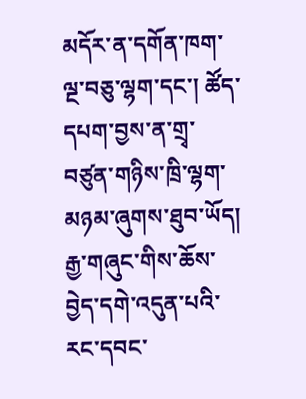མདོར་ན་དགོན་ཁག་ལྔ་བཅུ་ལྷག་དང་། ཚོད་དཔག་བྱས་ན་གྲྭ་བཙུན་གཉིས་ཁྲི་ལྷག་མཉམ་ཞུགས་ཐུབ་ཡོད། རྒྱ་གཞུང་གིས་ཆོས་བྱེད་དགེ་འདུན་པའི་རང་དབང་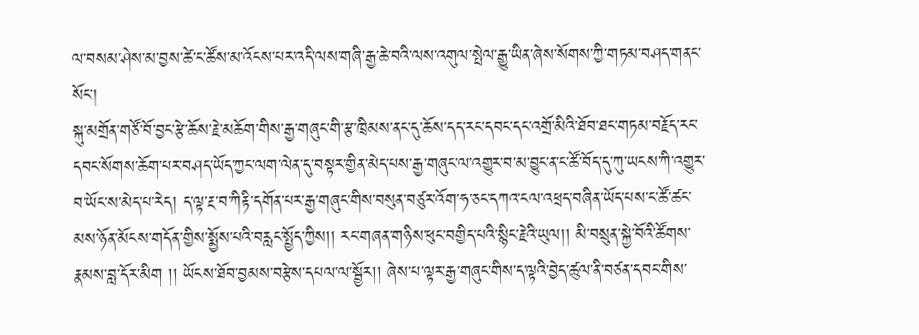ལ་བསམ་ཤེས་མ་བྱས་ཚེ་ང་ཚོས་མ་འོངས་པར་འདི་ལས་གཞི་རྒྱ་ཆེ་བའི་ལས་འགུལ་སྤེལ་རྒྱུ་ཡིན་ཞེས་སོགས་ཀྱི་གཏམ་བཤད་གནང་སོང།
སྐུ་མགྲོན་གཙོ་བོ་བྱང་རྩེ་ཆོས་རྗེ་མཆོག་གིས་རྒྱ་གཞུང་གི་རྩ་ཁྲིམས་ནང་དུ་ཆོས་དད་རང་དབང་དང་འགྲོ་མིའི་ཐོབ་ཐང་གཏམ་བརྗོད་རང་དབང་སོགས་ཆོག་པར་བཤད་ཡོད་ཀྱང་ལག་ལེན་དུ་བསྟར་གྱིན་མེད་པས་རྒྱ་གཞུང་ལ་འགྱུར་བ་མ་བྱུང་ན་ང་ཚོ་བོད་དུ་ཀུ་ཡངས་ཀི་འགྱུར་བ་ཡོང་ས་མེད་པ་རེད། ད་ལྟ་རྔ་བ་ཀིརྟི་དགོན་པར་རྒྱ་གཞུང་གིས་བསུན་བཙུར་འོག་ཧ་ཅང་དཀའ་ངལ་འཕྲད་བཞིན་ཡོད་པས་ང་ཚོ་ཚང་མས་ཉོན་མོངས་གདོན་གྱིས་སྨྱོས་པའི་བརླང་སྤྱོད་ཀྱིས།། རང་གཞན་གཉིས་ཕུང་བགྱིད་པའི་སྙིང་རྗེའི་ཡུལ།། མི་བསྲུན་སྐྱེ་བོའི་ཚོགས་རྣམས་བླ་དོར་མིག །། ཡོངས་ཐོབ་བྱམས་བརྩེས་དཔལ་ལ་སྦྱོར།། ཞེས་པ་ལྟར་རྒྱ་གཞུང་གིས་ད་ལྟའི་བྱེད་ཚུལ་ནི་བཙན་དབང་གིས་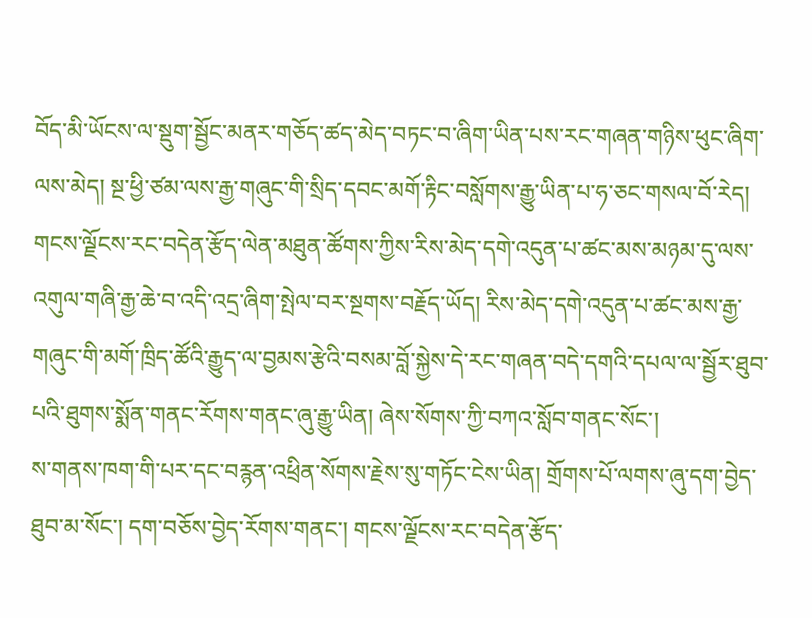བོད་མི་ཡོངས་ལ་སྡུག་སྦྱོང་མནར་གཅོད་ཚད་མེད་བཏང་བ་ཞིག་ཡིན་པས་རང་གཞན་གཉིས་ཕུང་ཞིག་ལས་མེད། སྔ་ཕྱི་ཙམ་ལས་རྒྱ་གཞུང་གི་སྲིད་དབང་མགོ་རྟིང་བསློགས་རྒྱུ་ཡིན་པ་ཧ་ཅང་གསལ་བོ་རེད། གངས་ལྗོངས་རང་བདེན་རྩོད་ལེན་མཐུན་ཚོགས་ཀྱིས་རིས་མེད་དགེ་འདུན་པ་ཚང་མས་མཉམ་དུ་ལས་འགུལ་གཞི་རྒྱ་ཆེ་བ་འདི་འདྲ་ཞིག་སྤེལ་བར་སྔགས་བརྗོད་ཡོད། རིས་མེད་དགེ་འདུན་པ་ཚང་མས་རྒྱ་གཞུང་གི་མགོ་ཁྲིད་ཚོའི་རྒྱུད་ལ་བྱམས་རྩེའི་བསམ་བློ་སྐྱེས་དེ་རང་གཞན་བདེ་དགའི་དཔལ་ལ་སྦྱོར་ཐུབ་པའི་ཐུགས་སྨོན་གནང་རོགས་གནང་ཞུ་རྒྱུ་ཡིན། ཞེས་སོགས་ཀྱི་བཀའ་སློབ་གནང་སོང་།
ས་གནས་ཁག་གི་པར་དང་བརྙན་འཕྲིན་སོགས་རྗེས་སུ་གཏོང་ངེས་ཡིན། གྲོགས་པོ་ལགས་ཞུ་དག་བྱེད་ཐུབ་མ་སོང་། དག་བཅོས་བྱེད་རོགས་གནང་། གངས་ལྗོངས་རང་བདེན་རྩོད་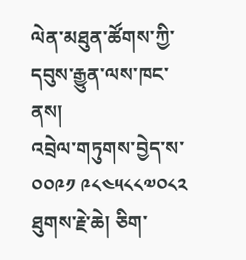ལེན་མཐུན་ཚོགས་ཀྱི་དབུས་རྒྱུན་ལས་ཁང་ནས།
འབྲེལ་གཏུགས་བྱེད་ས་ ༠༠༩༡ ༩༨༤༥༨༨༧༠༨༢
ཐུགས་རྗེ་ཆེ། ཅིག་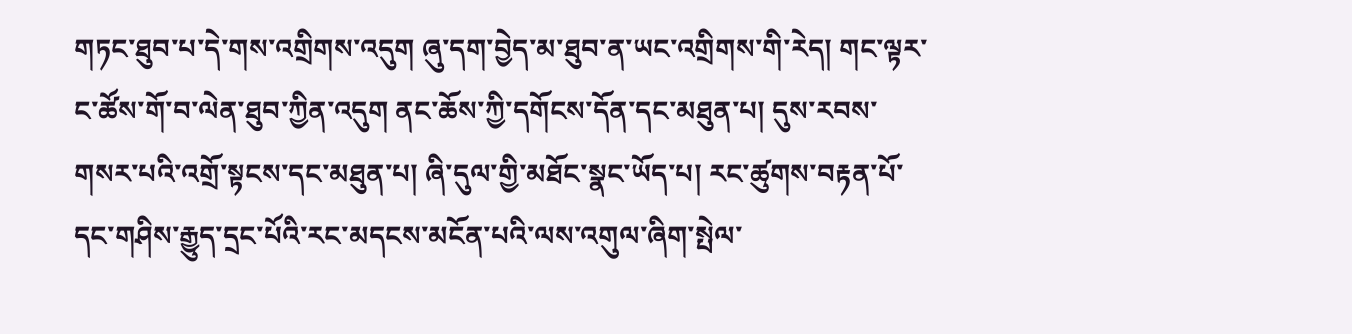གཏང་ཐུབ་པ་དེ་གས་འགྲིགས་འདུག ཞུ་དག་བྱེད་མ་ཐུབ་ན་ཡང་འགྲིགས་གི་རེད། གང་ལྟར་ང་ཚོས་གོ་བ་ལེན་ཐུབ་ཀྱིན་འདུག ནང་ཆོས་ཀྱི་དགོངས་དོན་དང་མཐུན་པ། དུས་རབས་གསར་པའི་འགྲོ་སྟངས་དང་མཐུན་པ། ཞི་དུལ་གྱི་མཐོང་སྣང་ཡོད་པ། རང་ཚུགས་བརྟན་པོ་དང་གཤིས་རྒྱུད་དྲང་པོའི་རང་མདངས་མངོན་པའི་ལས་འགུལ་ཞིག་སྤེལ་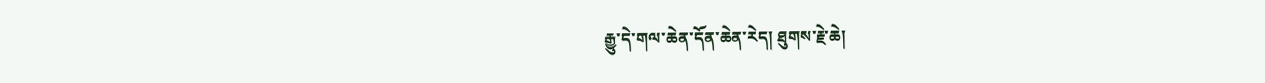རྒྱུ་དེ་གལ་ཆེན་དོན་ཆེན་རེད། ཐུགས་རྗེ་ཆེ།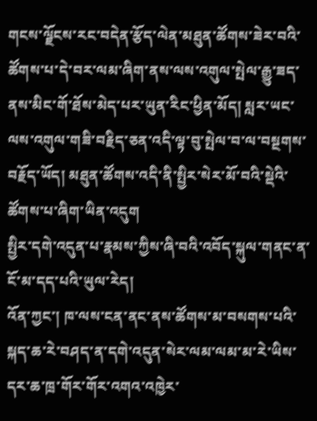གངས་ལྗོངས་རང་བདེན་རྩོད་ལེན་མཐུན་ཚོགས་ཟེར་བའི་ཚོགས་པ་དེ་བར་ལམ་ཞིག་ནས་ལས་འགུལ་སྤེལ་རྒྱུ་ཟད་ནས་མིང་གོ་ཐོས་མེད་པར་ཡུན་རིང་ཕྱིན་མོད། སླར་ཡང་ལས་འགུལ་གཟི་བརྗིད་ཅན་འདི་ལྟ་བུ་སྤེལ་བ་ལ་བསྔགས་བརྗོད་ཡོད། མཐུན་ཚོགས་འདི་ནི་སྤྱིར་སེར་མོ་བའི་སྡེའི་ཚོགས་པ་ཞིག་ཡིན་འདུག
སྤྱིར་དགེ་འདུན་པ་རྣམས་ཀྱིས་ཞི་བའི་འབོད་སྐུལ་གནང་ན་ངོ་མ་དད་པའི་ཡུལ་རེད།
འོན་ཀྱང་། ཁ་ལས་ངན་ནང་ནས་ཚོགས་མ་བསགས་པའི་སྐད་ཆ་རེ་བཤད་ན་དགེ་འདུན་སེར་ལམ་ལམ་མ་རེ་ཡིས་དར་ཆ་ཁྲ་གོར་གོར་འགའ་འཁྱེར་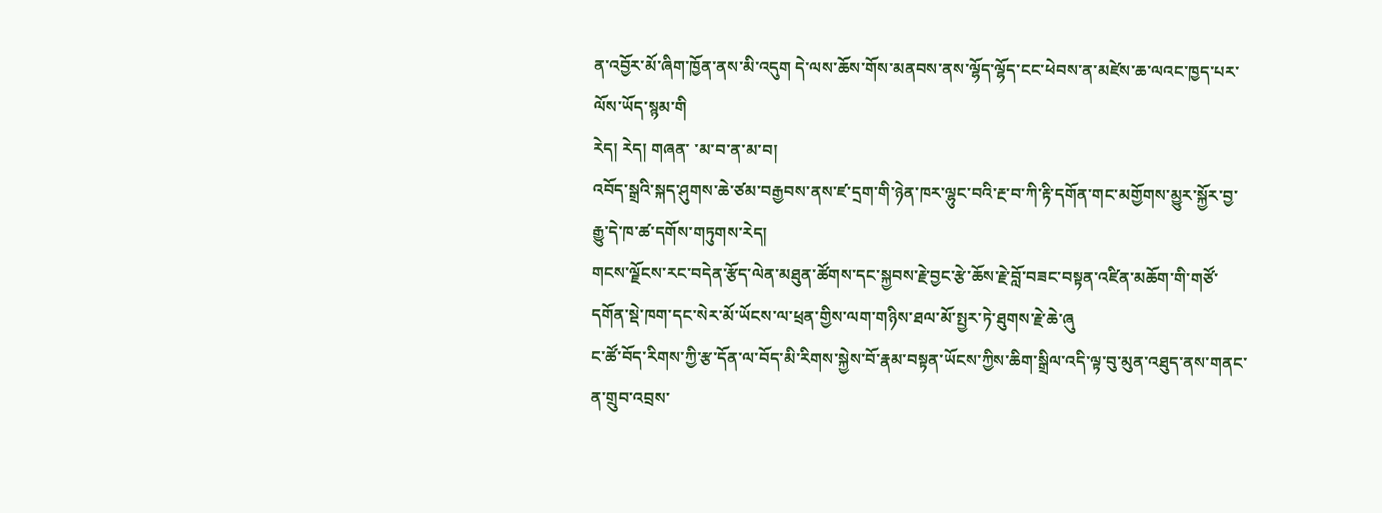ན་འབྱོར་མོ་ཞིག་ཁྱོན་ནས་མི་འདུག དེ་ལས་ཆོས་གོས་མནབས་ནས་ལྷོད་ལྷོད་ངང་ཕེབས་ན་མཛེས་ཆ་ལའང་ཁྱད་པར་ལོས་ཡོད་སྙམ་གི
རེད། རེད། གཞན་ ་མ་བ་ན་མ་བ།
འབོད་སྒྲའི་སྐད་ཤུགས་ཆེ་ཙམ་བརྒྱབས་ནས་ཛ་དྲག་གི་ཉེན་ཁར་ལྷུང་བའི་རྔ་བ་ཀི་རྟི་དགོན་གང་མགྱོགས་མྱུར་སྐྱོར་བྱ་རྒྱུ་དེ་ཁ་ཚ་དགོས་གཏུགས་རེད།
གངས་ལྗོངས་རང་བདེན་རྩོད་ལེན་མཐུན་ཚོགས་དང་སྐྱབས་རྗེ་བྱང་རྩེ་ཆོས་རྗེ་བློ་བཟང་བསྟན་འཛིན་མཆོག་གི་གཙོ་དགོན་སྡེ་ཁག་དང་སེར་མོ་ཡོངས་ལ་ཕྲན་གྱིས་ལག་གཉིས་ཐལ་མོ་སྤྱར་ཏེ་ཐུགས་རྗེ་ཆེ་ཞུ
ང་ཚོ་བོད་རིགས་ཀྱི་རྩ་དོན་ལ་བོད་མི་རིགས་སྐྱེས་བོ་རྣམ་བསྟན་ཡོངས་ཀྱིས་ཆིག་སྒྲིལ་འདི་ལྟ་བུ་མུན་འཐུད་ནས་གནང་ན་གྲུབ་འབྲས་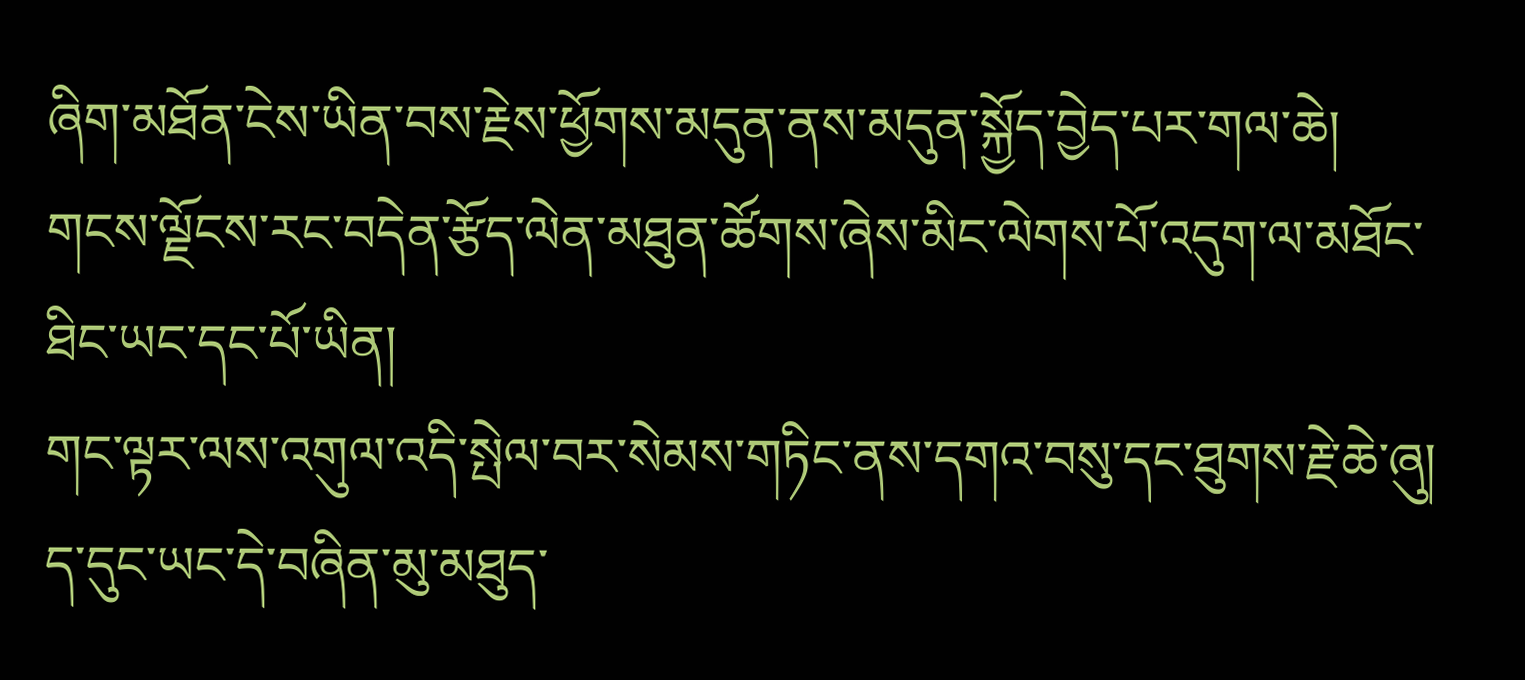ཞིག་མཐོན་ངེས་ཡིན་བས་རྗེས་ཕྱོགས་མདུན་ནས་མདུན་སྐྱོད་བྱེད་པར་གལ་ཆེ།
གངས་ལྗོངས་རང་བདེན་རྩོད་ལེན་མཐུན་ཚོགས་ཞེས་མིང་ལེགས་པོ་འདུག་ལ་མཐོང་ཐིང་ཡང་དང་པོ་ཡིན།
གང་ལྟར་ལས་འགུལ་འདི་སྤེལ་བར་སེམས་གཏིང་ནས་དགའ་བསུ་དང་ཐུགས་རྗེ་ཆེ་ཞུ། ད་དུང་ཡང་དེ་བཞིན་མུ་མཐུད་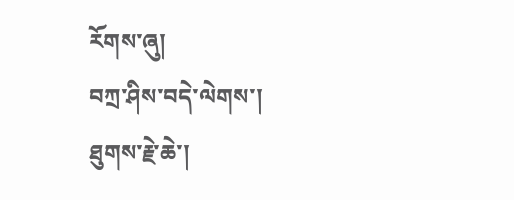རོགས་ཞུ།
བཀྲ་ཤིས་བདེ་ལེགས་། ཐུགས་རྗེ་ཆེ་།